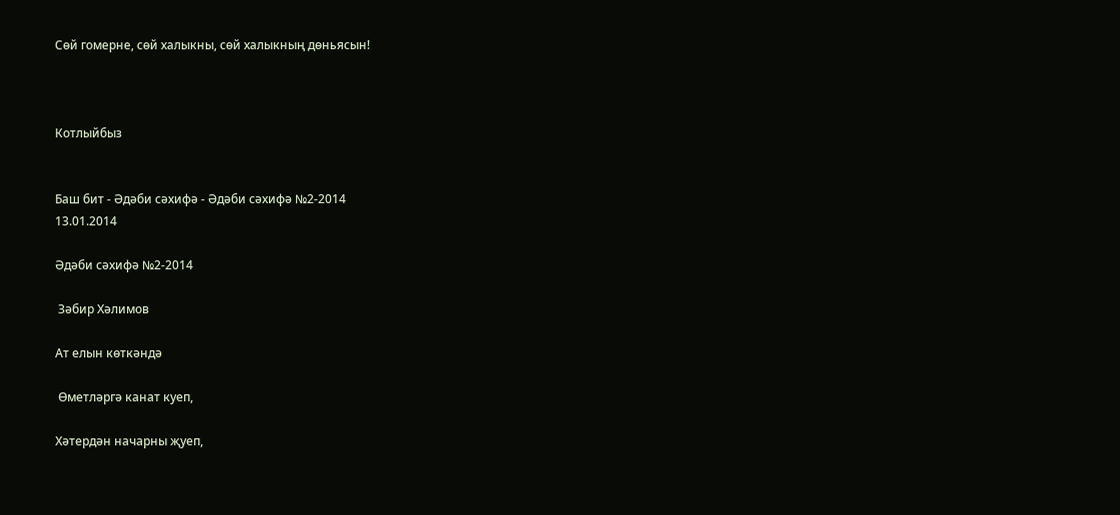Сөй гомерне, сөй халыкны, сөй халыкның дөньясын!



Котлыйбыз


Баш бит - Әдәби сәхифә - Әдәби сәхифә №2-2014
13.01.2014

Әдәби сәхифә №2-2014

 Зәбир Хәлимов

Ат елын көткәндә

 Өметләргә канат куеп,

Хәтердән начарны җуеп,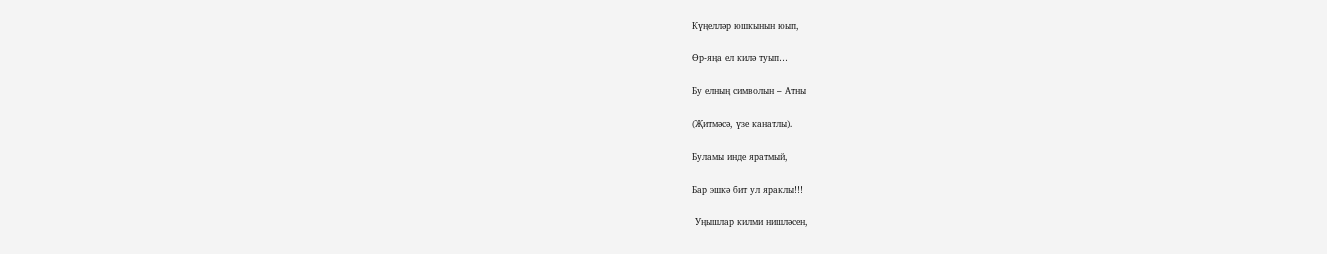Күңелләр юшкынын юып,

Өр-яңа ел килә туып…

Бу елның символын – Атны

(Җитмәсә, үзе канатлы).

Буламы инде яратмый,

Бар эшкә бит ул яраклы!!!

 Уңышлар килми нишләсен,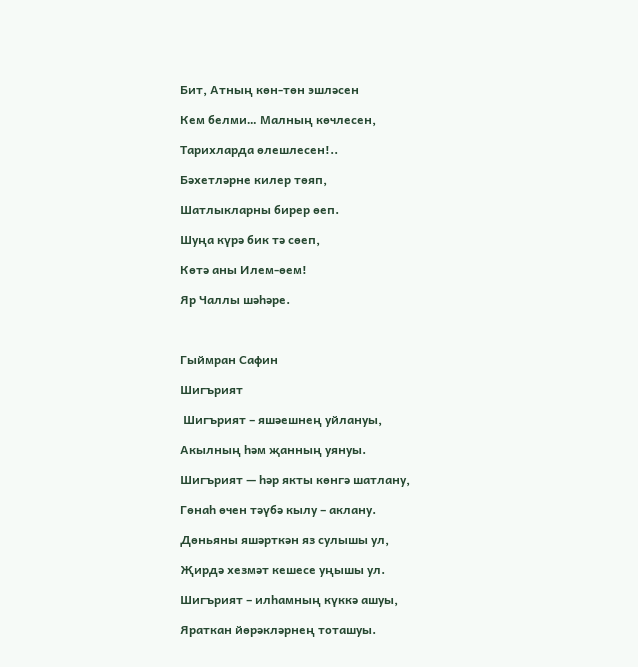Бит, Атның көн-төн эшләсен

Кем белми… Малның көчлесен,

Тарихларда өлешлесен!..

Бәхетләрне килер төяп,

Шатлыкларны бирер өеп.

Шуңа күрә бик тә сөеп,

Көтә аны Илем-өем!

Яр Чаллы шәһәре.



Гыймран Сафин

Шигърият

 Шигърият – яшәешнең уйлануы,

Акылның һәм җанның уянуы.

Шигърият — һәр якты көнгә шатлану,

Гөнаһ өчен тәүбә кылу – аклану.

Дөньяны яшәрткән яз сулышы ул,

Җирдә хезмәт кешесе уңышы ул.

Шигърият – илһамның күккә ашуы,

Яраткан йөрәкләрнең тоташуы.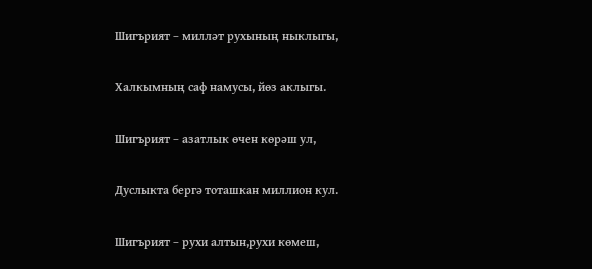Шигърият – милләт рухының ныклыгы,

Халкымның саф намусы, йөз аклыгы.

Шигърият – азатлык өчен көрәш ул,

Дуслыкта бергә тоташкан миллион кул.

Шигърият – рухи алтын,рухи көмеш,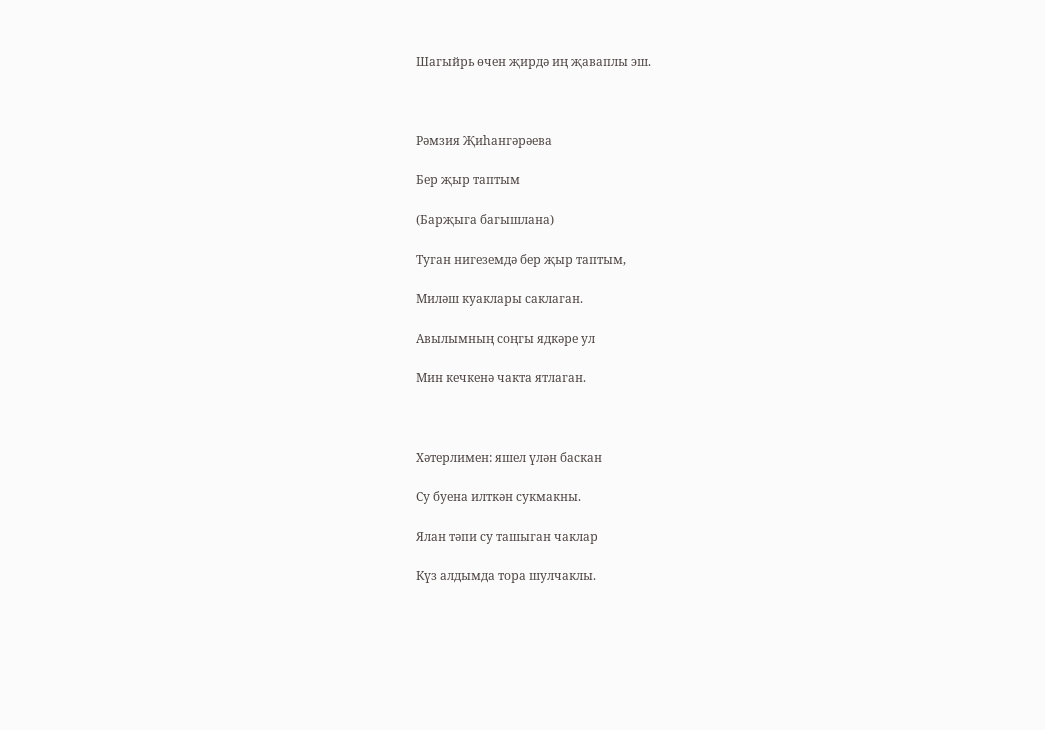Шагыйрь өчен җирдә иң җаваплы эш.



Рәмзия Җиһангәрәева

Бер җыр таптым

(Барҗыга багышлана)

Туган нигеземдә бер җыр таптым,

Миләш куаклары саклаган.

Авылымның соңгы ядкәре ул

Мин кечкенә чакта ятлаган.



Хәтерлимен: яшел үлән баскан

Су буена илткән сукмакны.

Ялан тәпи су ташыган чаклар

Күз алдымда тора шулчаклы.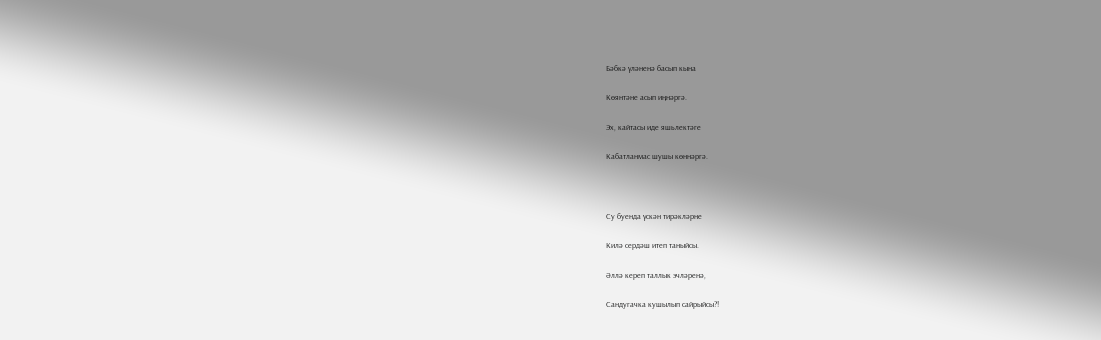Бәбкә үләненә басып кына

Көянтәне асып иңнәргә.

Эх, кайтасы иде яшьлектәге

Кабатланмас шушы көннәргә.



Су буенда үскән тирәкләрне

Килә сердәш итеп таныйсы.

Әллә кереп таллык эчләренә,

Сандугачка кушылып сайрыйсы?!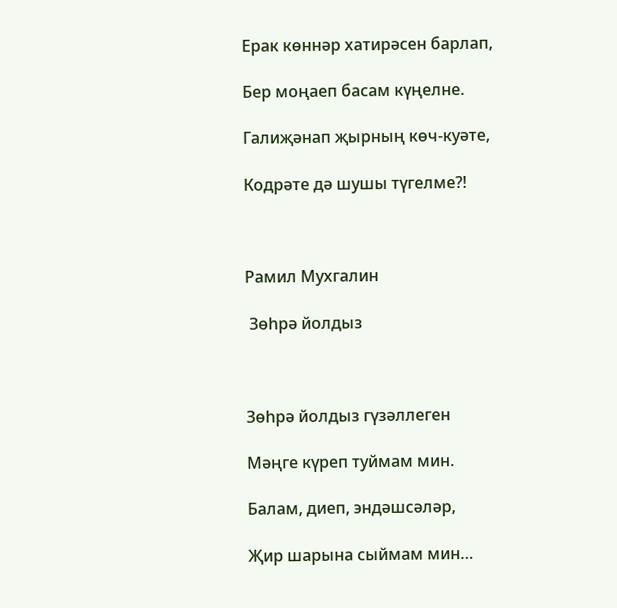Ерак көннәр хатирәсен барлап,

Бер моңаеп басам күңелне.

Галиҗәнап җырның көч-куәте,

Кодрәте дә шушы түгелме?!



Рамил Мухгалин

 Зөһрә йолдыз



Зөһрә йолдыз гүзәллеген

Мәңге күреп туймам мин.

Балам, диеп, эндәшсәләр,

Җир шарына сыймам мин…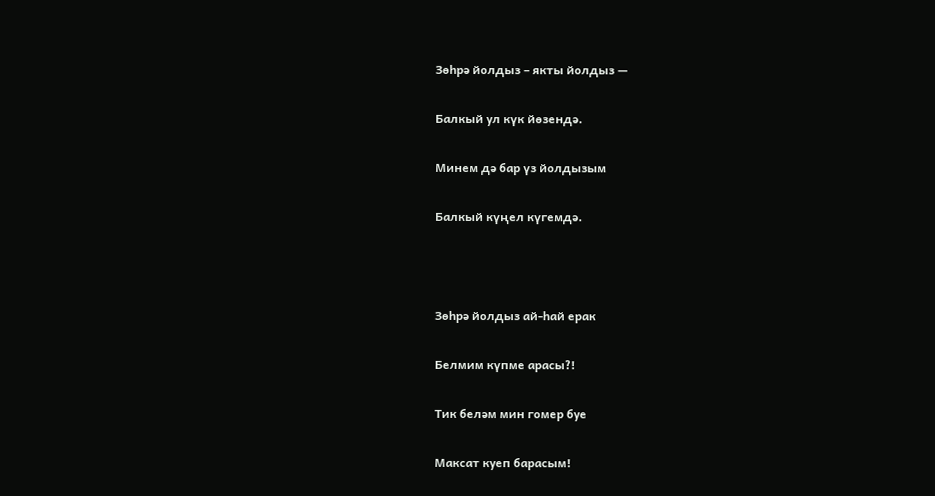Зөһрә йолдыз – якты йолдыз —

Балкый ул күк йөзендә.

Минем дә бар үз йолдызым

Балкый күңел күгемдә.



Зөһрә йолдыз ай-һай ерак

Белмим күпме арасы?!

Тик беләм мин гомер буе

Максат куеп барасым!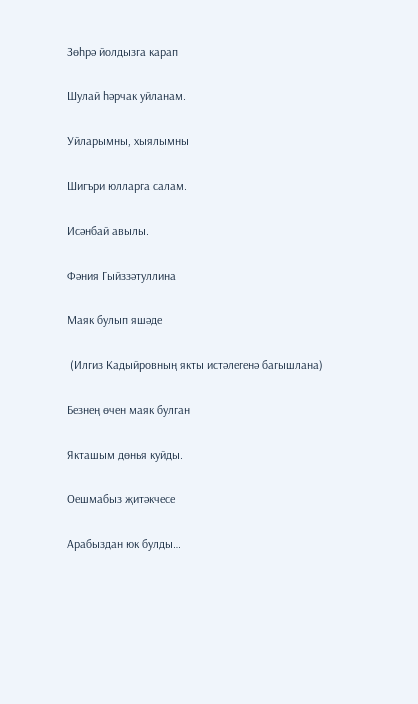Зөһрә йолдызга карап

Шулай һәрчак уйланам.

Уйларымны, хыялымны

Шигъри юлларга салам.

Исәнбай авылы.

Фәния Гыйззәтуллина

Маяк булып яшәде

 (Илгиз Кадыйровның якты истәлегенә багышлана)

Безнең өчен маяк булган

Якташым дөнья куйды.

Оешмабыз җитәкчесе

Арабыздан юк булды…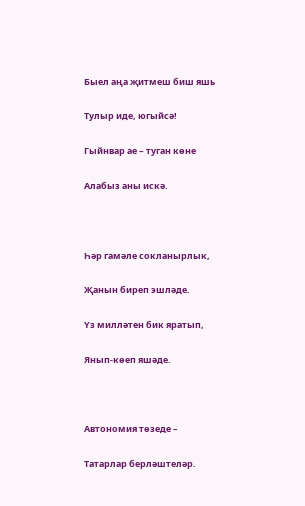Быел аңа җитмеш биш яшь

Тулыр иде, югыйсә!

Гыйнвар ае – туган көне

Алабыз аны искә.



Һәр гамәле сокланырлык,

Җанын биреп эшләде.

Үз милләтен бик яратып,

Янып-көеп яшәде.



Автономия төзеде –

Татарлар берләштеләр.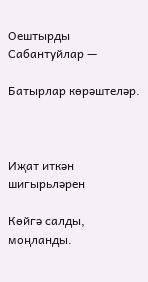Оештырды Сабантуйлар —

Батырлар көрәштеләр.



Иҗат иткән шигырьләрен

Көйгә салды, моңланды.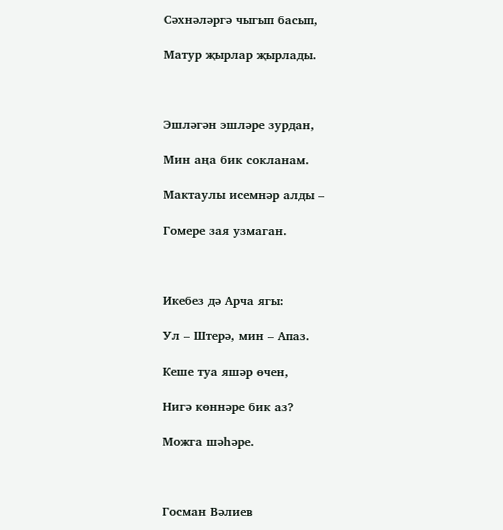Сәхнәләргә чыгып басып,

Матур җырлар җырлады.



Эшләгән эшләре зурдан,

Мин аңа бик сокланам.

Мактаулы исемнәр алды –

Гомере зая узмаган.



Икебез дә Арча ягы:

Ул – Штерә, мин – Апаз.

Кеше туа яшәр өчен,

Нигә көннәре бик аз?

Можга шәһәре.



Госман Вәлиев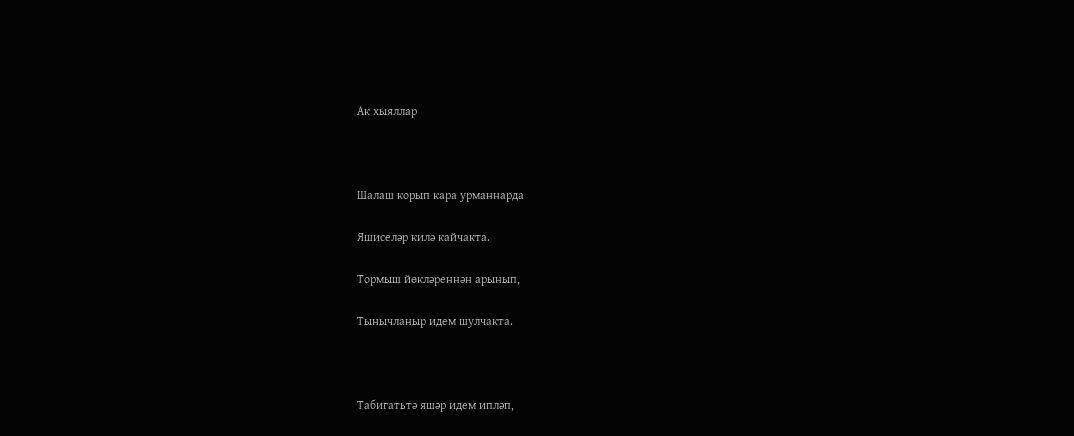Ак хыяллар



Шалаш корып кара урманнарда

Яшиселәр килә кайчакта.

Тормыш йөкләреннән арынып,

Тынычланыр идем шулчакта.



Табигатьтә яшәр идем ипләп,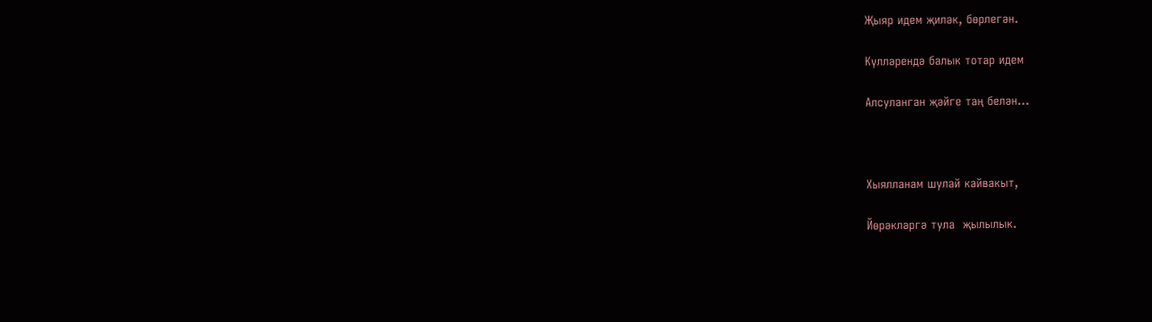Җыяр идем җиләк, бөрлегән.

Күлләрендә балык тотар идем

Алсуланган җәйге таң белән…



Хыялланам шулай кайвакыт,

Йөрәкләргә тула  җылылык.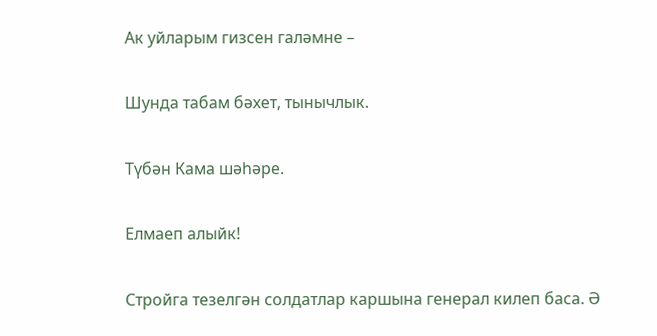Ак уйларым гизсен галәмне –

Шунда табам бәхет, тынычлык.

Түбән Кама шәһәре.

Елмаеп алыйк!

Стройга тезелгән солдатлар каршына генерал килеп баса. Ә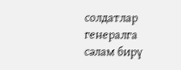солдатлар генералга сәлам бирү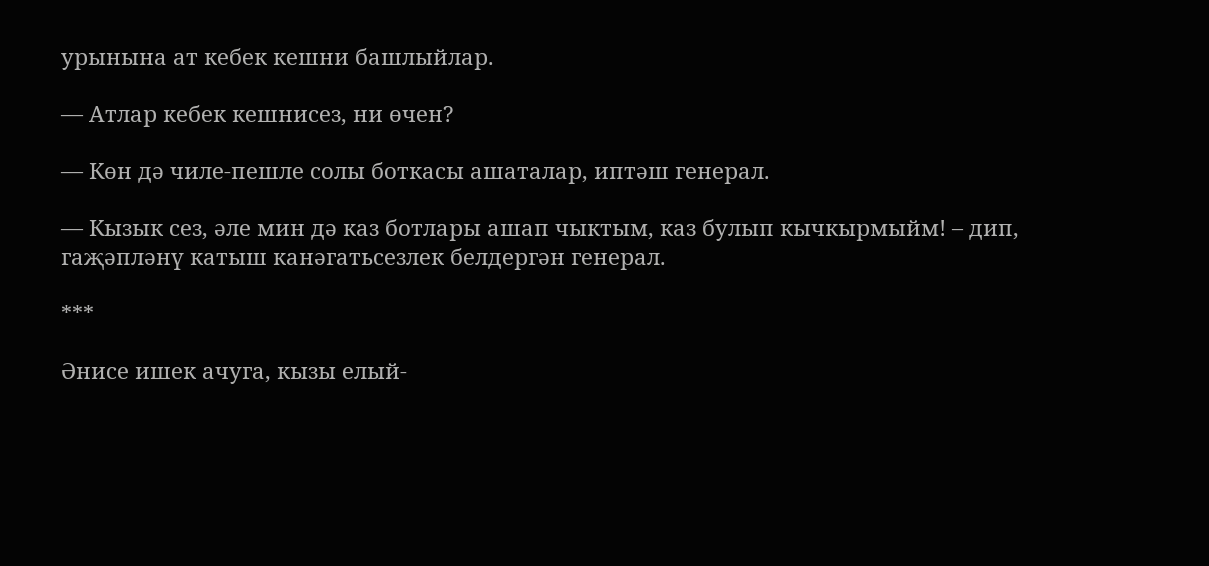урынына ат кебек кешни башлыйлар.

— Атлар кебек кешнисез, ни өчен?

— Көн дә чиле-пешле солы боткасы ашаталар, иптәш генерал.

— Кызык сез, әле мин дә каз ботлары ашап чыктым, каз булып кычкырмыйм! – дип, гаҗәпләнү катыш канәгатьсезлек белдергән генерал.

***

Әнисе ишек ачуга, кызы елый-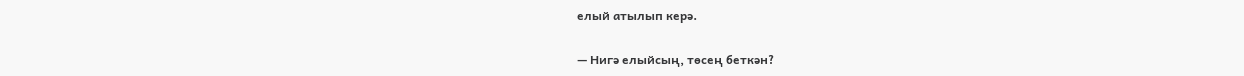елый атылып керә.

— Нигә елыйсың, төсең беткән?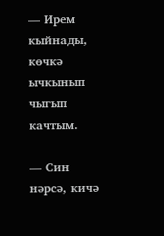— Ирем кыйнады, көчкә ычкынып чыгып качтым.

— Син нәрсә, кичә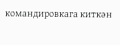командировкага киткән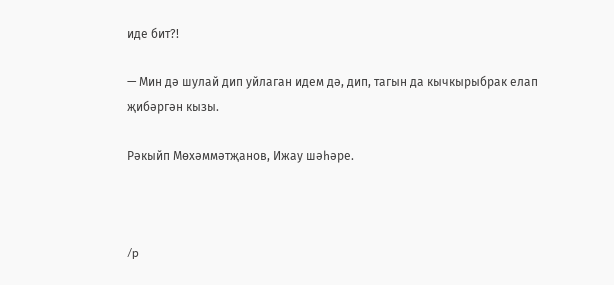иде бит?!

— Мин дә шулай дип уйлаган идем дә, дип, тагын да кычкырыбрак елап җибәргән кызы.

Рәкыйп Мөхәммәтҗанов, Ижау шәһәре.



/p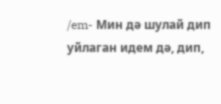/em- Мин дә шулай дип уйлаган идем дә, дип,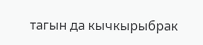тагын да кычкырыбрак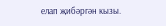елап җибәргән кызы.